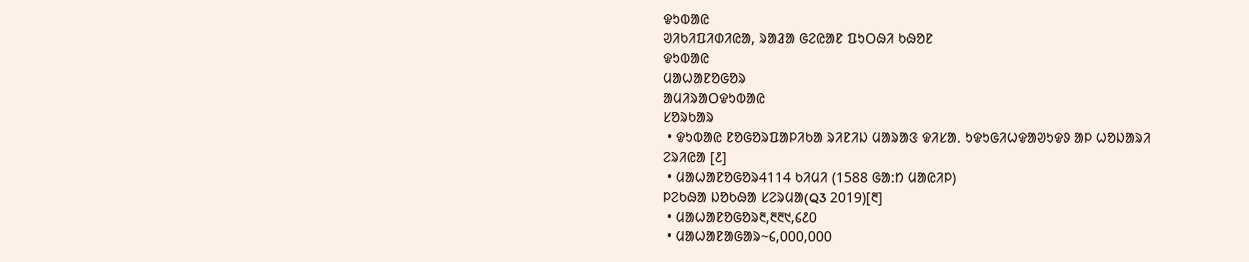ᱫᱩᱵᱟᱭ
ᱣᱤᱠᱤᱯᱤᱰᱤᱭᱟ, ᱨᱟᱲᱟ ᱜᱮᱭᱟᱱ ᱯᱩᱛᱷᱤ ᱠᱷᱚᱱ
ᱫᱩᱵᱟᱭ
ᱢᱟᱦᱟᱱᱚᱜᱚᱨ
ᱟᱢᱤᱨᱟᱛᱫᱩᱵᱟᱭ
ᱥᱚᱨᱠᱟᱨ
 • ᱫᱩᱵᱟᱭ ᱱᱚᱜᱚᱨᱯᱟᱞᱤᱠᱟ ᱨᱤᱱᱤᱡ ᱢᱟᱨᱟᱝ ᱫᱤᱥᱟᱹ ᱩᱫᱩᱜᱤᱦᱫᱟᱣᱩᱫᱽ ᱟᱞ ᱦᱚᱡᱟᱨᱤ
ᱮᱨᱤᱭᱟ [᱒]
 • ᱢᱟᱦᱟᱱᱚᱜᱚᱨ4114 ᱠᱤᱢᱤ (1588 ᱜᱟᱺᱴ ᱢᱟᱭᱤᱞ)
ᱞᱮᱠᱷᱟ ᱡᱚᱠᱷᱟ ᱥᱮᱨᱢᱟ(Q3 2019)[᱓]
 • ᱢᱟᱦᱟᱱᱚᱜᱚᱨ᱓,᱓᱓᱑,᱔᱒᱐
 • ᱢᱟᱦᱟᱱᱟᱜᱟᱨ~᱔,᱐᱐᱐,᱐᱐᱐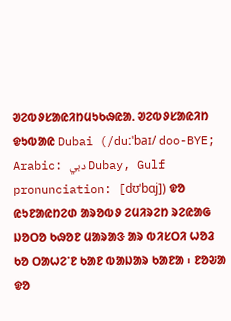ᱣᱮᱵᱽᱥᱟᱭᱤᱴᱢᱩᱠᱷᱭᱟᱹ ᱣᱮᱵᱽᱥᱟᱭᱤᱴ
ᱫᱩᱵᱟᱭ Dubai (/duːˈbaɪ/ doo-BYE; Arabic: دبي Dubay, Gulf pronunciation: [dʊˈbɑj]) ᱫᱚ ᱭᱩᱱᱟᱭᱴᱮᱰ ᱟᱨᱚᱵᱽ ᱮᱢᱤᱨᱮᱴ ᱨᱮᱭᱟᱜ ᱡᱚᱛᱚ ᱠᱷᱚᱱ ᱢᱟᱨᱟᱝ ᱟᱨ ᱵᱤᱥᱛᱤ ᱦᱚᱲ ᱠᱚ ᱛᱟᱦᱮᱸᱱ ᱠᱟᱱ ᱵᱟᱡᱟᱨ ᱠᱟᱱᱟ ᱾ ᱱᱚᱶᱟ ᱫᱚ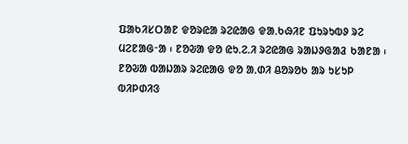ᱯᱟᱠᱤᱥᱛᱟᱱ ᱫᱚᱨᱭᱟ ᱨᱮᱭᱟᱜ ᱫᱟᱹᱠᱷᱤᱱ ᱯᱩᱨᱩᱵᱽ ᱨᱮ ᱢᱮᱱᱟᱜᱼᱟ ᱾ ᱱᱚᱶᱟ ᱫᱚ ᱭᱩᱹᱮᱹᱤ ᱨᱮᱭᱟᱜ ᱨᱟᱡᱽᱜᱟᱲ ᱠᱟᱱᱟ ᱾ ᱱᱚᱶᱟ ᱵᱟᱡᱟᱨ ᱨᱮᱭᱟᱜ ᱫᱚ ᱟᱹᱰᱤ ᱪᱚᱨᱚᱠ ᱟᱨ ᱩᱥᱩᱞ ᱵᱤᱞᱰᱤᱝ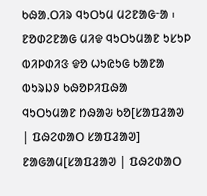ᱠᱷᱟᱹᱛᱤᱨ ᱧᱩᱛᱩᱢ ᱢᱮᱱᱟᱜᱼᱟ ᱾ ᱱᱚᱰᱮᱱᱟᱜ ᱢᱤᱫ ᱧᱩᱛᱩᱢᱟᱱ ᱩᱥᱩᱞ ᱵᱤᱞᱰᱤᱝ ᱫᱚ ᱦᱩᱭᱩᱜ ᱠᱟᱱᱟ ᱵᱩᱨᱡᱽ ᱠᱷᱚᱞᱤᱯᱷᱟ
ᱧᱩᱛᱩᱢᱟᱱ ᱴᱷᱟᱶ ᱠᱚ[ᱥᱟᱯᱲᱟᱣ | ᱯᱷᱮᱰᱟᱛ ᱥᱟᱯᱲᱟᱣ]
ᱱᱟᱜᱟᱢ[ᱥᱟᱯᱲᱟᱣ | ᱯᱷᱮᱰᱟᱛ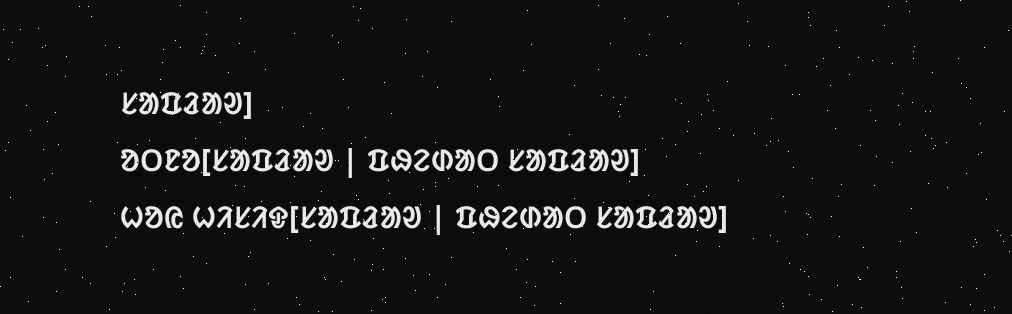ᱥᱟᱯᱲᱟᱣ]
ᱚᱛᱱᱚ[ᱥᱟᱯᱲᱟᱣ | ᱯᱷᱮᱰᱟᱛ ᱥᱟᱯᱲᱟᱣ]
ᱦᱚᱭ ᱦᱤᱥᱤᱫ[ᱥᱟᱯᱲᱟᱣ | ᱯᱷᱮᱰᱟᱛ ᱥᱟᱯᱲᱟᱣ]